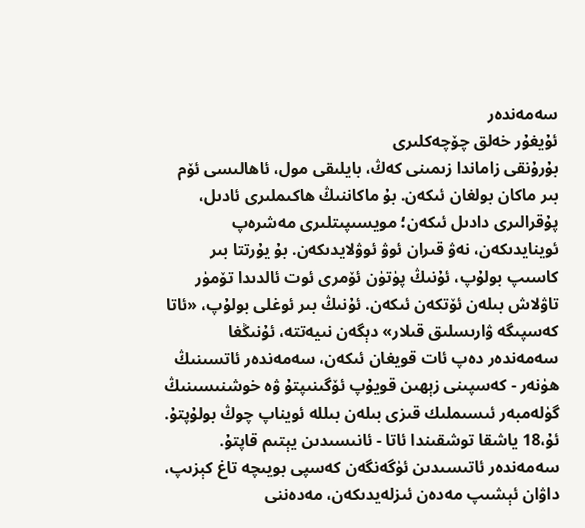سەمەندەر
ئۇيغۇر خەلق چۆچەكلىرى
بۇرۇنقى زاماندا زىمىنى كەڭ، بايلىقى مول، ئاھالىسى ئۆم بىر ماكان بولغان ئىكەن. بۇ ماكاننىڭ ھاكىملىرى ئادىل، پۇقرالىرى دادىل ئىكەن؛ مويسىپىتلىرى مەشرەپ ئوينايدىكەن، نەۋ قىران ئوۋ ئوۋلايدىكەن. بۇ يۇرتتا بىر كاسىپ بولۇپ، ئۇنىڭ پۈتۈن ئۆمرى ئوت ئالدىدا تۆمۈر تاۋلاش بىلەن ئۆتكەن ئىكەن. ئۇنىڭ بىر ئوغلى بولۇپ، «ئاتا كەسپىگە ۋارىسلىق قىلار» دېگەن نىيەتتە، ئۇنىڭغا سەمەندەر دەپ ئات قويغان ئىكەن، سەمەندەر ئاتسىنىڭ ھۈنەر - كەسپىنى زېھىن قويۇپ ئۆگىنىپتۇ ۋە خوشنىسىنىڭ گۈلەمبەر ئىسىملىك قىزى بىلەن بىللە ئويناپ چوڭ بولۇپتۇ. ئۇ،18 ياشقا توشقىندا ئاتا - ئانىسىدىن يېتىم قاپتۇ. سەمەندەر ئاتىسىدىن ئۈگەنگەن كەسپى بويىچە تاغ كېزىپ، داۋان ئېشىپ مەدەن ئىزلەيدىكەن، مەدەننى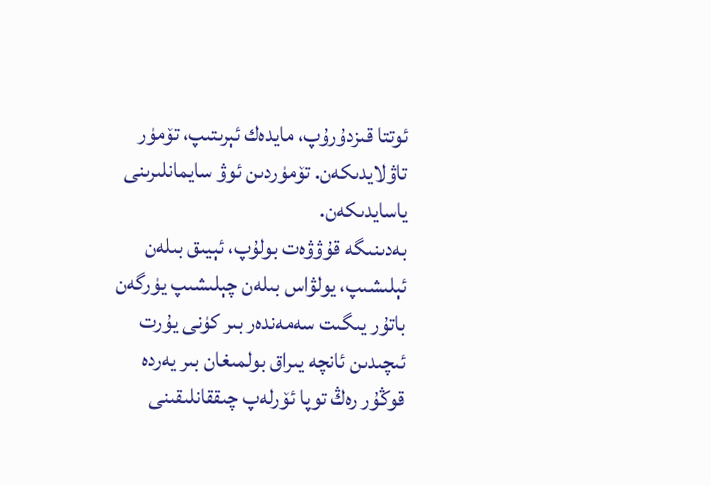ئوتتا قىزدۇرۇپ، مايدەك ئېرىتىپ، تۆمۈر تاۋلايدىكەن. تۆمۈردىن ئوۋ سايمانلىرىنى ياسايدىكەن.
بەدىنىگە قۇۋۋەت بولۇپ، ئېيىق بىلەن ئېلىشىپ، يولۋاس بىلەن چېلىشىپ يۈرگەن باتۇر يىگىت سەمەندەر بىر كۈنى يۇرت ئىچىدىن ئانچە يىراق بولمىغان بىر يەردە قوڭۇر رەڭ توپا ئۆرلەپ چىققانلىقىنى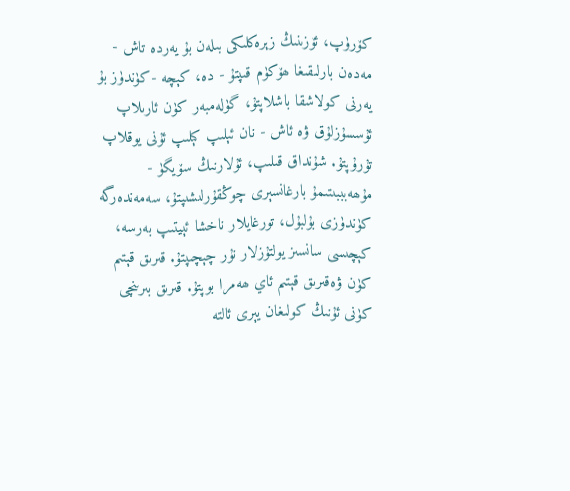كۆرۈپ، ئۆزىنىڭ زېرەكلىكى بىلەن بۇ يەردە تاش - مەدەن بارلىقىغا ھۆكۈم قىپتۇ - دە، كېچە -كۈندۈز بۇ يەرنى كولاشقا باشلاپتۇ، گۈلەمبەر كۈن ئارىلاپ ئۇسسۇزلۇق ۋە ئاش - نان ئېلىپ كېلىپ ئۇنى يوقلاپ تۇرۇپتۇ. شۇنداق قىلىپ، ئۇلارنىڭ سۆيگۈ - مۇھەبببىتىمۇ بارغانسېرى چوڭقۇرلىشىپتۇ، سەمەندەرگە كۈندۈزى بۇلبۇل، تورغايلار ناخشا ئېيتىپ بەرسە، كېچىسى سانسىز يولتۇزلار نۇر چېچىپتۇ. قىرىق قېتىم كۈن ۋەقىرىق قېتىم ئاي ھەمرا بوپتۇ. قىرىق بىرىنچى كۈنى ئۇنىڭ كولىغان يېرى ئالتە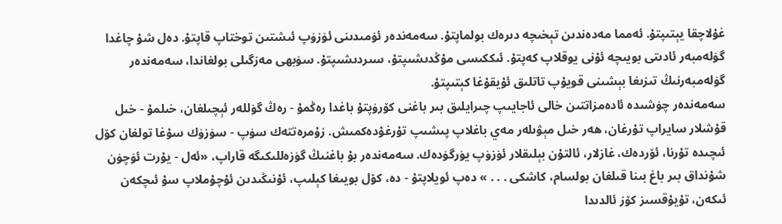غۇلاچقا يېتىپتۇ. ئەمما مەدەندىن تېخىچە دىرەك بولماپتۇ. سەمەندەر ئۈمىدىنى ئۈزۈپ ئىشتىن توختاپ قاپتۇ. دەل شۇ چاغدا گۈلەمبەر ئادىتى بويىچە ئۇنى يوقلاپ كەپتۇ. ئىككىسى مۇڭدىشىپتۇ، سىردىشىپتۇ. سۈبھى مەزگىلى بولغاندا، سەمەندەر گۈلەمبەرنىڭ تىزىغا بېشىنى قويۇپ تاتلىق ئۇيقۇغا كېتىپتۇ.
سەمەندەر چۈشىدە ئادەمزاتتىن خالى ئاجايىپ چىرايلىق بىر باغنى كۆرۈپتۇ باغدا رەڭمۇ - رەڭ گۈللەر ئېچىلغان، خىلمۇ - خىل قۇشلار سايراپ تۇرغان، ھەر خىل مېۋىلەر مەي باغلاپ پىشىپ تۇرغۇدەكمىش. زۇمرەتتەك سۈپ - سۈزۈك سۇغا تولغان كۆل ئىچىدە تۇرنا، ئۆردەك، غازلار، ئالتۇن بېلىقلار ئۈزۈپ يۈرگۈدەك. سەمەندەر بۇ باغنىڭ گۈزەللىكىگە قاراپ، «ئەل - يۇرت ئۈچۈن شۇنداق بىر باغ بىنا قىلغان بولسام، كاشكى . . . » دەپ ئويلاپتۇ - دە، كۆل بويىغا كېلىپ، ئۇنىڭىدىن ئۇچۇملاپ سۇ ئىچكەن ئىكەن، تۇيۇقسىز كۆز ئالدىدا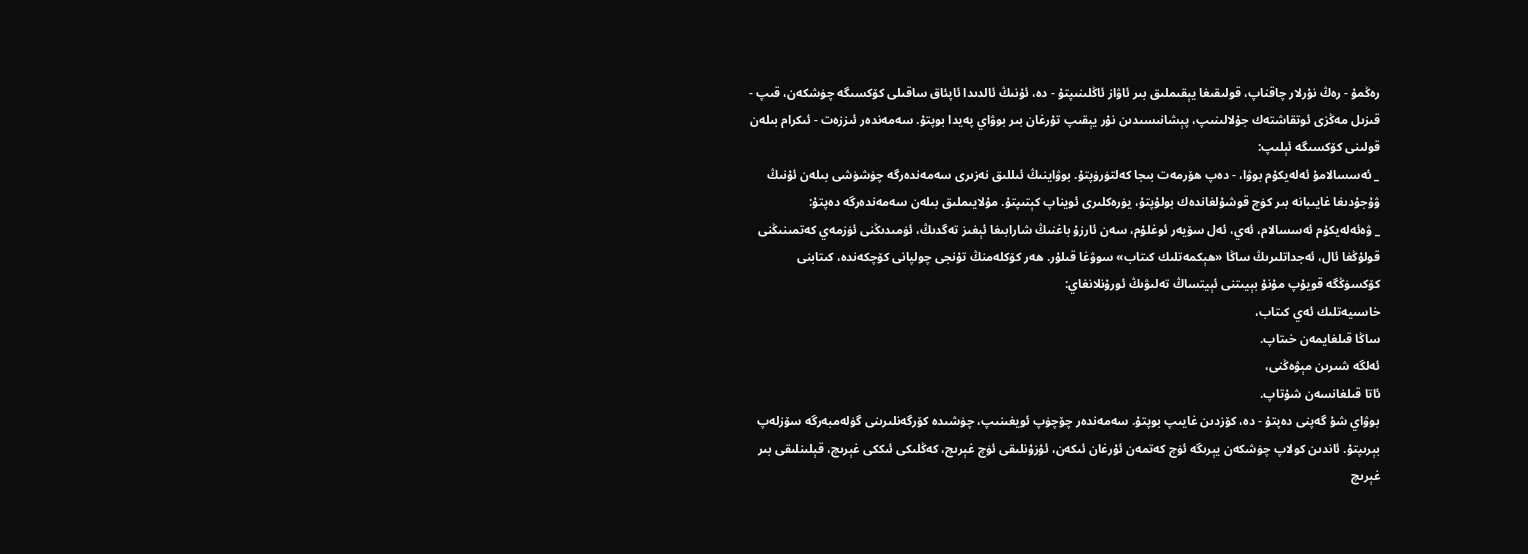رەڭمۇ - رەڭ نۇرلار چاقناپ، قولىقىغا يېقىملىق بىر ئاۋاز ئاڭلىنىپتۇ - دە، ئۇنىڭ ئالدىدا ئاپئاق ساقىلى كۆكسىگە چۈشكەن، قىپ - قىزىل مەڭزى ئوتقاشتەك جۇلالىنىپ، پېشانىسىدىن نۇر يېقىپ تۇرغان بىر بوۋاي پەيدا بوپتۇ. سەمەندەر ئىززەت - ئىكرام بىلەن قولىنى كۆكسىگە ئېلىپ:
_ ئەسسالامۇ ئەلەيكۇم بوۋا، - دەپ ھۆرمەت بىجا كەلتۈرۈپتۇ. بوۋاينىڭ ئىللىق نەزىرى سەمەندەرگە چۈشۈشى بىلەن ئۇنىڭ ۋۇجۇدىغا غايىبانە بىر كۈچ قوشۇلغاندەك بولۇپتۇ، يۈرەكلىرى ئويناپ كېتىپتۇ. مۇلايىملىق بىلەن سەمەندەرگە دەپتۇ:
_ ۋەئەلەيكۇم ئەسسالام، ئەي، ئەل سۆيەر ئوغلۇم، سەن ئارزۇ باغنىڭ شارابىغا ئېغىز تەگدىڭ، ئۈمىدىڭنى ئۈزمەي كەتمىنىڭنى قولۇڭغا ئال، ئەجداتلىرىڭ ساڭا «ھېكمەتلىك كىتاب» سوۋغا قىلۇر. ھەر كۆكلەمنڭ تۇنجى چولپانى كۆچكەندە، كىتابنى كۆكسۈڭگە قويۇپ مۇنۇ بېيىتنى ئېيتساڭ تەلىۋىڭ ئورۇنلانغاي:
خاسىيەتلىك ئەي كىتاب،
ساڭا قىلغايمەن خىتاپ.
ئەلگە شىرىن مېۋەڭنى،
ئاتا قىلغانسەن شۇتاپ.
بوۋاي شۇ گەپنى دەپتۇ - دە، كۆزدىن غايىپ بوپتۇ. سەمەندەر چۆچۈپ ئويغىنىپ، چۈشىدە كۆرگەنلىرىنى گۈلەمبەرگە سۆزلەپ بېرىپتۇ. ئاندىن كولاپ چۈشكەن يېرىگە ئۈچ كەتمەن ئۇرغان ئىكەن، ئۇزۇنلىقى ئۈچ غېرىچ، كەڭلىكى ئىككى غېرىچ، قېلىنلىقى بىر غېرىچ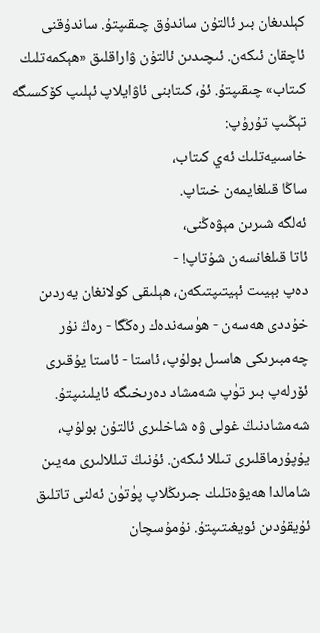كېلدىغان بىر ئالتۇن ساندۇق چىقىپتۇ. ساندۇقنى ئاچقان ئىكەن. ئىچىدىن ئالتۇن ۋاراقلىق «ھېكمەتلىك كىتاب» چىقىپتۇ. ئۇ، كىتابنى ئاۋايلاپ ئېلىپ كۆكسىگە تېڭىپ تۇرۇپ:
خاسىيەتلىك ئەي كىتاب،
ساڭا قىلغايمەن خىتاپ.
ئەلگە شىرىن مېۋەڭنى،
ئاتا قىلغانسەن شۇتاپ! -
دەپ بېيىت ئېيتىپتىكەن، ھېلىقى كولانغان يەردىن خۇددى ھەسەن - ھۈسەندەك رەڭگا - رەڭ نۇر چەمبىرىكى ھاسىل بولۇپ، ئاستا - ئاستا يۇقىرى ئۆرلەپ بىر تۈپ شەمشاد دەرىخىگە ئايلىنىپتۇ. شەمشادنىڭ غولى ۋە شاخلىرى ئالتۇن بولۇپ، يۇپۇرماقلىرى تىللا ئىكەن. ئۇنىڭ تىللالىرى مەيىن شامالدا ھەيۋەتلىك جىرىڭلاپ پۈتۈن ئەلنى تاتلىق ئۇيقۇدىن ئويغىتىپتۇ. نۇمۇسچان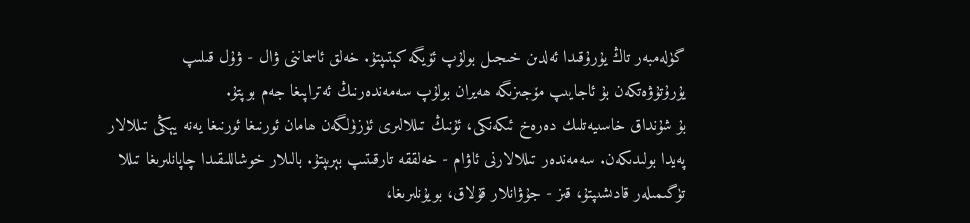گۈلەمبەر تاڭ يۇرۇقىدا ئەلدىن خىجىل بولۇپ ئۆيگە كېتىپتۇ. خەلق ئاسماننى ۋال - ۋۇل قىلىپ يۇرۇتۇۋەتكەن بۇ ئاجايىپ مۆجىزىگە ھەيران بولۇپ سەمەندەرنىڭ ئەتراپىغا جەم بوپتۇ.
بۇ شۇنداق خاسىيەتلىك دەرەخ ئىكەنكى، ئۇنىڭ تىللالىرى ئۈزۈلگەن ھامان ئورنىغا ئورنىغا يەنە يېڭى تىللالار پەيدا بولىدىكەن. سەمەندەر تىللالارنى ئاۋام - خەلققە تارقىتىپ بېرىپتۇ. بالىلار خوشاللىقىدا چاپانلىرىغا تىللا تۈگىمىلەر قادىشىپتۇ، قىز - جۇۋانلار قۇلاق، بويۇنلىرىغا،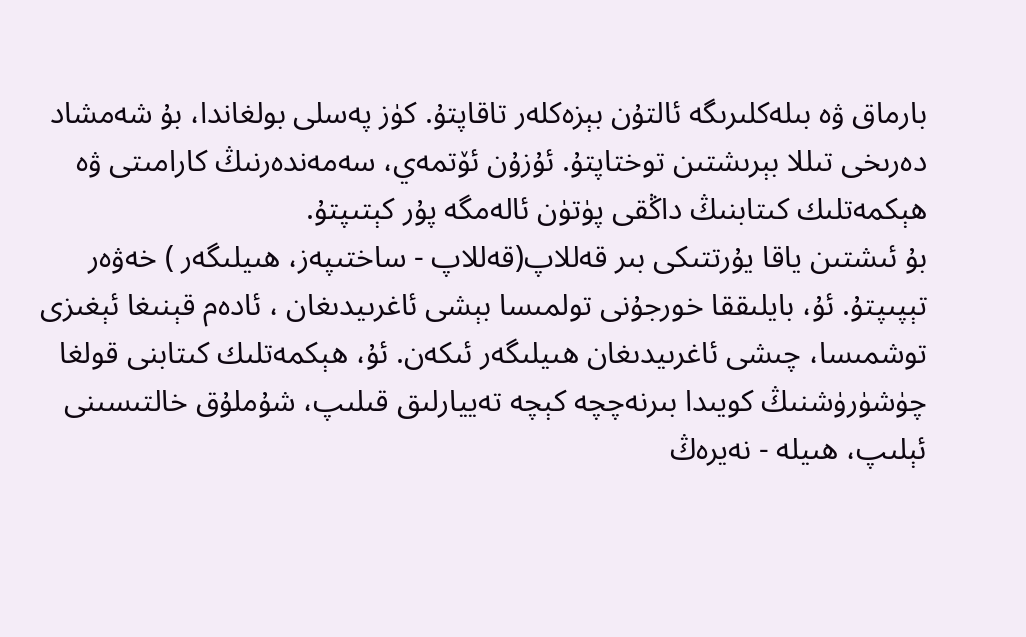بارماق ۋە بىلەكلىرىگە ئالتۇن بېزەكلەر تاقاپتۇ. كۈز پەسلى بولغاندا، بۇ شەمشاد دەرىخى تىللا بېرىشتىن توختاپتۇ. ئۇزۇن ئۆتمەي، سەمەندەرنىڭ كارامىتى ۋە ھېكمەتلىك كىتابنىڭ داڭقى پۈتۈن ئالەمگە پۇر كېتىپتۇ.
بۇ ئىشتىن ياقا يۇرتتىكى بىر قەللاپ(قەللاپ - ساختىپەز، ھىيلىگەر ) خەۋەر تېپىپتۇ. ئۇ، بايلىققا خورجۇنى تولمىسا بېشى ئاغرىيدىغان ، ئادەم قېنىغا ئېغىزى توشمىسا، چىشى ئاغرىيدىغان ھىيلىگەر ئىكەن. ئۇ، ھېكمەتلىك كىتابنى قولغا چۈشۈرۈشنىڭ كويىدا بىرنەچچە كېچە تەييارلىق قىلىپ، شۇملۇق خالتىسىنى ئېلىپ، ھىيلە - نەيرەڭ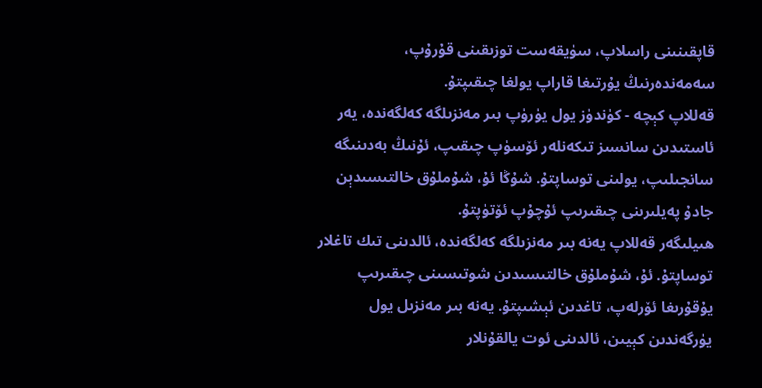قاپقىنىنى راسلاپ، سۈيقەست توزىقىنى قۇرۇپ، سەمەندەرنىڭ يۇرتىغا قاراپ يولغا چىقىپتۇ.
قەللاپ كېچە - كۈندۈز يول يۈرۈپ بىر مەنزىلگە كەلگەندە، يەر ئاستىدىن سانسىز تىكەنلەر ئۆسۈپ چىقىپ، ئۇنىڭ بەدىنىگە سانجىلىپ، يولىنى توساپتۇ. شۇڭا ئۇ، شۇملۇق خالتىسىدېن جادۇ پەيلىرىنى چىقىرىپ ئۇچۇپ ئۆتۈپتۇ.
ھىيلىگەر قەللاپ يەنە بىر مەنزىلگە كەلگەندە، ئالدىنى تىك تاغلار توساپتۇ. ئۇ، شۇملۇق خالتىسىدىن شوتىسىنى چىقىرىپ يۇقۇرىغا ئۆرلەپ، تاغدىن ئېشىپتۇ. يەنە بىر مەنزىل يول يۈرگەندىن كېيىن، ئالدىنى ئوت يالقۇنلار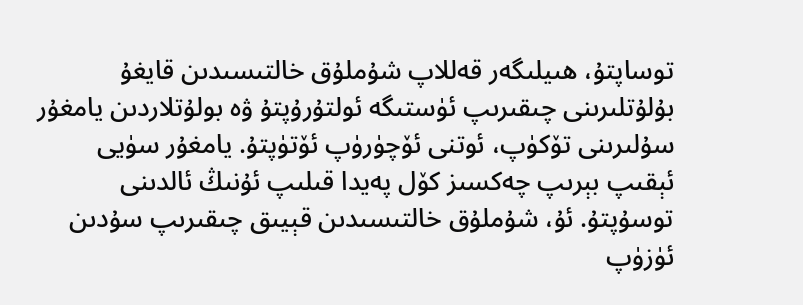توساپتۇ، ھىيلىگەر قەللاپ شۇملۇق خالتىسىدىن قايغۇ بۇلۇتلىرىنى چىقىرىپ ئۈستىگە ئولتۇرۇپتۇ ۋە بولۇتلاردىن يامغۇر سۇلىرىنى تۆكۈپ، ئوتنى ئۆچۈرۈپ ئۆتۈپتۇ. يامغۇر سۈيى ئېقىپ بېرىپ چەكسىز كۆل پەيدا قىلىپ ئۇنىڭ ئالدىنى توسۇپتۇ. ئۇ، شۇملۇق خالتىسىدىن قېيىق چىقىرىپ سۇدىن ئۈزۈپ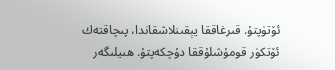ئۆتۈپتۇ. قىرغاققا يېقىنلاشقاندا، پىچاقتەك ئۆتكۈر قومۇشلۇققا دۇچكەپتۇ. ھىيلىگەر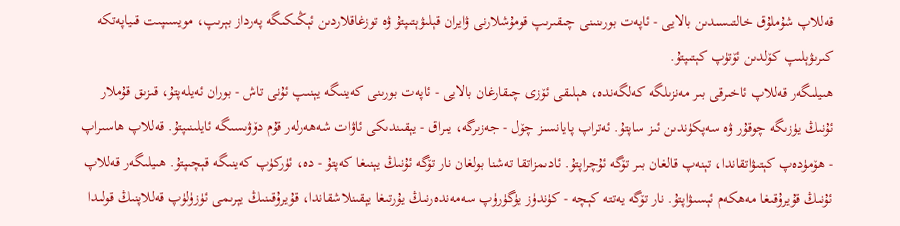قەللاپ شۇملۇق خالتىسىدىن بالايى - ئاپەت بورىنىنى چىقىرىپ قومۇشلارنى ۋايران قېلىۋېتىپتۇ ۋە توزغاقلاردىن ئېڭىكىگە پەرداز بېرىپ، مويسىپىت قىياپەتكە كىرىۋېلىپ كۆلدىن ئۆتۈپ كېتىپتۇ.
ھىيلىگەر قەللاپ ئاخىرقى بىر مەنزىلگە كەلگەندە، ھېلىقى ئۆزى چىقارغان بالايى - ئاپەت بورىنى كەينىگە يېنىپ ئۇنى تاش - بوران ئەيلەپتۇ، قىزىق قۇملار ئۇنىڭ يۈزىگە چوقۇر ۋە سەپكۈندىن ئىز ساپتۇ. ئەتراپ پايانسىز چۆل - جەزىرگە، يىراق - يېقىندىكى ئاۋات شەھەرلەر قۇم دۆۋىسىگە ئايلىنىپتۇ. قەللاپ ھاسىراپ - ھۆمۈدەپ كېتىۋاتقاندا، تېنەپ قالغان بىر تۆگە ئۇچراپتۇ. ئادىمزاتقا تەشنا بولغان نار تۆگە ئۇنىڭ يېنىغا كەپتۇ - دە، ئۈركۈپ كەينىگە قېچىپتۇ. ھىيلىگەر قەللاپ ئۇنىڭ قۇيرۇقىغا مەھكەم ئېسىۋاپتۇ. نار تۆگە يەتتە كېچە - كۈندۈز يۈگۈرۈپ سەمەندەرنىڭ يۇرتىغا يېقىنلاشقاندا، قۇيرۇقىنىڭ يېرىمى ئۈزۈلۈپ قەللاپنىڭ قولىدا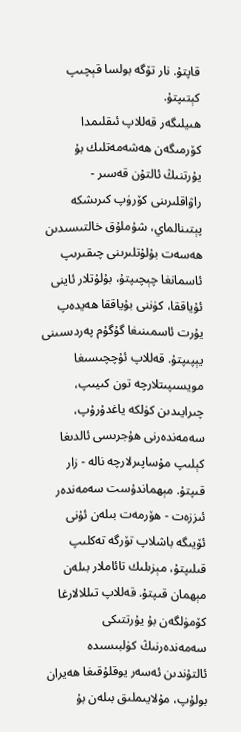قاپتۇ. نار تۆگە بولسا قېچىپ كېتىپتۇ.
ھىيلىگەر قەللاپ ئىقلىمدا كۆرمىگەن ھەشەمەتلىك بۇ يۇرتنىڭ ئالتۇن قەسىر - راۋاقلىرىنى كۆرۈپ كىرىشكە پېتىنالماي، شۇملۇق خالتىسىدىن ھەسەت بۇلۇتلىرىنى چىقىرىپ ئاسمانغا چېچىپتۇ، بۇلۇتلار ئاينى ئۇياققا، كۈننى بۇياققا ھەيدەپ يۇرت ئاسمىنىغا گۇگۇم پەردىسىنى يېپىپتۇ. قەللاپ ئۇچچىسىغا مويسىپىتلارچە تون كىيىپ، چىرايىدىن كۈلكە ياغدۇرۇپ، سەمەندەرنى ھۇجرىسى ئالدىغا كېلىپ مۇساپىرلارچە نالە - زار قىپتۇ. مېھماندۇست سەمەندەر ئىززەت - ھۆرمەت بىلەن ئۇنى ئۆيىگە باشلاپ تۆرگە تەكلىپ قىلىپتۇ، مېزىلىك تائاملار بىلەن مېھمان قىپتۇ. قەللاپ تىللالارغا كۆمۈلگەن بۇ يۇرتتىكى سەمەندەرنىڭ كۈلبىسىدە ئالتۇندىن ئەسەر يوقلۇقىغا ھەيران بولۇپ، مۇلايىملىق بىلەن بۇ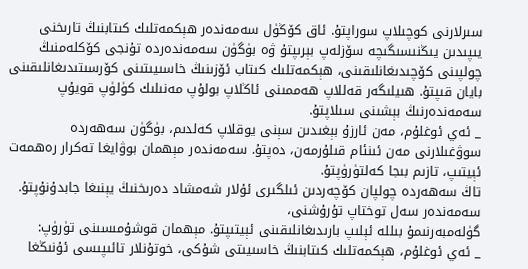سىرلارنى كوچىلاپ سوراپتۇ. ئاق كۆڭۈل سەمەندەر ھېكمەتلىك كىتابنىڭ تارىخنى يىپىدىن يىڭنىسىگىچە سۆزلەپ بېرىپتۇ ۋە بۈگۈن سەمەندەردە تۇنجى كۆكلەمنىڭ چولپىنى كۆچىدىغانلىقىنى، ھېكمەتلىك كىتاب ئۆزىنىڭ خاسىيىتىنى كۆرسىتىدىغانلىقىنى بايان قىپتۇ. ھىيلىگەر قەللاپ ھەممىنى ئاڭلاپ بولۇپ مەنىلىك كۈلۈپ قويۇپ سەمەندەرنىڭ بېشىنى سىلاپتۇ.
_ ئەي ئوغلۇم، مەن ئارزۇ بېغىدىن سېنى يوقلاپ كەلدىم، بۈگۈن سەھەردە سوۋغىلارنى مەن ئىنئام قىلۇرمەن، دەپتۇ. سەمەندەر مېھمان بوۋايغا تەكرار رەھمەت ئېيتىپ، تازىم بىجا كەلتۈرۈپتۇ.
تاڭ سەھەردە چولپان كۆچەردىن ئىلگىرى ئۇلار شەمشاد دەرىخنىڭ يېنىغا جابدۇنۇپتۇ. سەمەندەر سەل توختاپ تۇرۇشنى،
گۈلەمبەرنىمۇ بىللە ئېلىپ بارىدىغانلىقىنى ئېيتىپتۇ. مېھمان قوشۇمىسىنى تۈرۈپ:
_ ئەي ئوغلۇم، ھېكمەتلىك كىتابنىڭ خاسىيىتى شۇكى، خوتۇنلار تائىپىسى ئۇنىڭغا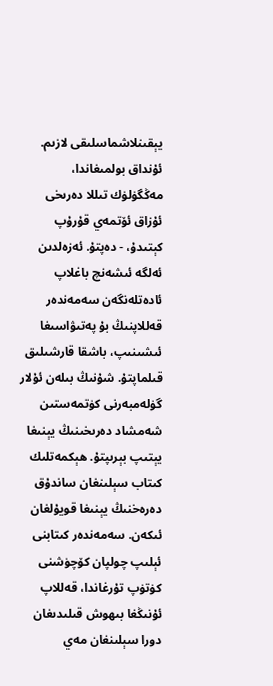يېقىنلاشماسلىقى لازىم. ئۇنداق بولمىغاندا، مەڭگۈلۈك تىللا دەرىخى ئۇزاق ئۆتمەي قۇرۇپ كېتىدۇ، - دەپتۇ. ئەزەلدىن ئەلگە ئىشەنچ باغلاپ ئادەتلەنگەن سەمەندەر قەللاپنىڭ بۇ پەتىۋاسىغا ئىشىنىپ، باشقا قارشىلىق قىلماپتۇ. شۇنىڭ بىلەن ئۇلار گۈلەمبەرنى كۈتمەستىن شەمشاد دەرىخىنىڭ يېنىغا يېتىپ بېرىپتۇ. ھېكمەتلىك كىتاب سېلىنغان ساندۇق دەرەخنىڭ يېنىغا قويۇلغان ئىكەن. سەمەندەر كىتابنى ئېلىپ چولپان كۆچۈشنى كۈتۈپ تۇرغاندا، قەللاپ ئۇنىڭغا بىھوش قىلىدىغان دورا سېلىنغان مەي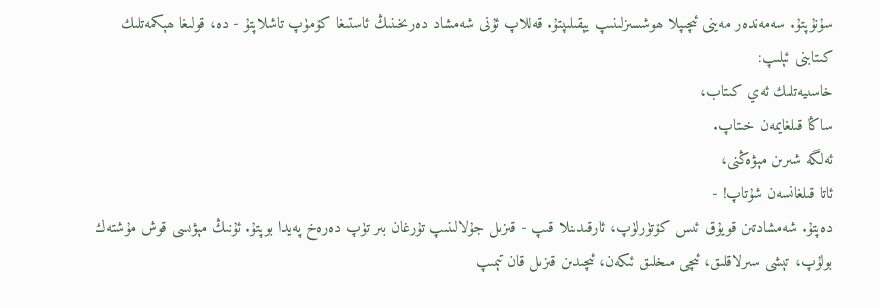سۇنۇپتۇ. سەمەندەر مەينى ئىچىپلا ھوشسىزلىنىپ يېقىلىپتۇ. قەللاپ ئۇنى شەمشاد دەرىخىنىڭ ئاستىغا كۆمۈپ تاشلاپتۇ - دە، قولىغا ھېكمەتلىك كىتابنى ئېلىپ:
خاسىيەتلىك ئەي كىتاب،
ساڭا قىلغايمەن خىتاپ.
ئەلگە شىرىن مېۋەڭنى،
ئاتا قىلغانسەن شۇتاپ! -
دەپتۇ. شەمشادتىن قويۇق ئىس كۆتۈرلۈپ، ئارقىدىنلا قىپ - قىزىل جۇلالىنىپ تۇرغان بىر تۈپ دەرەخ پەيدا بوپتۇ. ئۇنىڭ مېۋىسى قوش مۇشتەك بولۇپ، تېشى سىرلاقلىق، ئىچى مىخلىق ئىكەن، ئىچىدىن قىزىل قان تېمىپ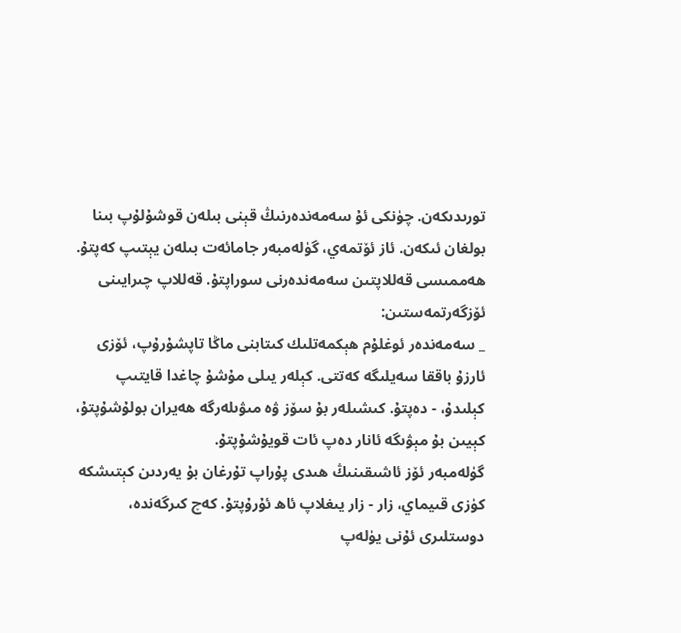تورىدىكەن. چۈنكى ئۇ سەمەندەرنىڭ قېنى بىلەن قوشۇلۇپ بىنا بولغان ئىكەن. ئاز ئۆتمەي، گۈلەمبەر جامائەت بىلەن يېتىپ كەپتۇ. ھەممىسى قەللاپتىن سەمەندەرنى سوراپتۇ. قەللاپ چىرايىنى ئۆزگەرتمەستىن:
_ سەمەندەر ئوغلۇم ھېكمەتلىك كىتابنى ماڭا تاپشۇرۇپ، ئۆزى ئارزۇ باققا سەيلىگە كەتتى. كېلەر يىلى مۇشۇ چاغدا قايتىپ كېلىدۇ، - دەپتۇ. كىشىلەر بۇ سۆز ۋە مىۋىلەرگە ھەيران بولۇشۇپتۇ، كېيىن بۇ مېۋىگە ئانار دەپ ئات قويۇشۇپتۇ.
گۈلەمبەر ئۆز ئاشىقىنىڭ ھىدى پۇراپ تۇرغان بۇ يەردىن كېتىشكە كۈزى قىيماي، زار - زار يىغلاپ ئاھ ئۇرۇپتۇ. كەچ كىرگەندە، دوستلىرى ئۇنى يۈلەپ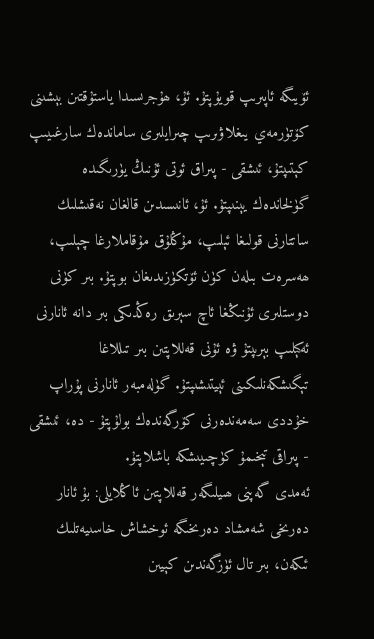ئۆيىگە ئاپىرىپ قويۇپتۇ. ئۇ، ھۇجرىسىدا ياستۇقتىن بېشىنى كۆتۈرمەي يىغلاۋىرىپ چىرايلىرى ساماندەك سارغىيىپ كېتىپتۇ، ئىشقى - پىراق ئوتى ئۇنىڭ يۈرىگىدە گۈلخاندەك يېنىپتۇ. ئۇ، ئانىسىدىن قالغان نەقىشلىك ساتتارنى قولىغا ئېلىپ، مۇڭلۇق مۇقاملارغا چېلىپ، ھەسرەت بىلەن كۈن ئۆتكۈزىدىغان بوپتۇ. بىر كۈنى دوستلىرى ئۇنىڭغا ئاچ سېرىق رەڭدىكى بىر دانە ئانارنى ئەكېلىپ بېرىپتۇ ۋە ئۇنى قەللاپتىن بىر تىللاغا تېگىشكەنلىكىنى ئېيتىشىپتۇ. گۈلەمبەر ئانارنى پۇراپ خۇددى سەمەندەرنى كۆرگەندەك بولۇپتۇ - دە، ئىشقى - پىراقى تېخىمۇ كۈچىيىشكە باشلاپتۇ.
ئەمدى گەپنى ھىيلىگەر قەللاپتىن ئاڭلايلى: بۇ ئانار دەرىخى شەمشاد دەرىخىگە ئوخشاش خاسىيەتلىك ئىكەن، بىر تال ئۈزگەندىن كېيىن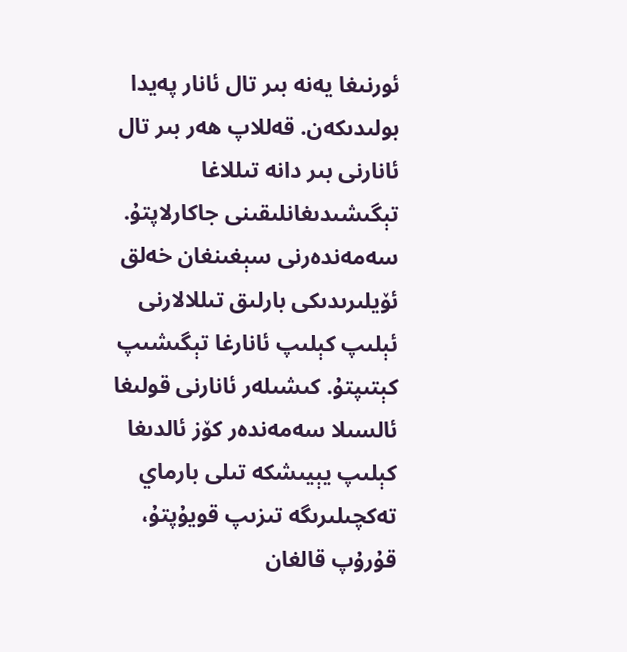ئورنىغا يەنە بىر تال ئانار پەيدا بولىدىكەن. قەللاپ ھەر بىر تال ئانارنى بىر دانە تىللاغا تېگىشىدىغانلىقىنى جاكارلاپتۇ. سەمەندەرنى سېغىنغان خەلق ئۆيلىرىدىكى بارلىق تىللالارنى ئېلىپ كېلىپ ئانارغا تېگىشىپ كېتىپتۇ. كىشىلەر ئانارنى قولىغا ئالسىلا سەمەندەر كۆز ئالدىغا كېلىپ يېيىشكە تىلى بارماي تەكچىلىرىگە تىزىپ قويۇپتۇ، قۇرۇپ قالغان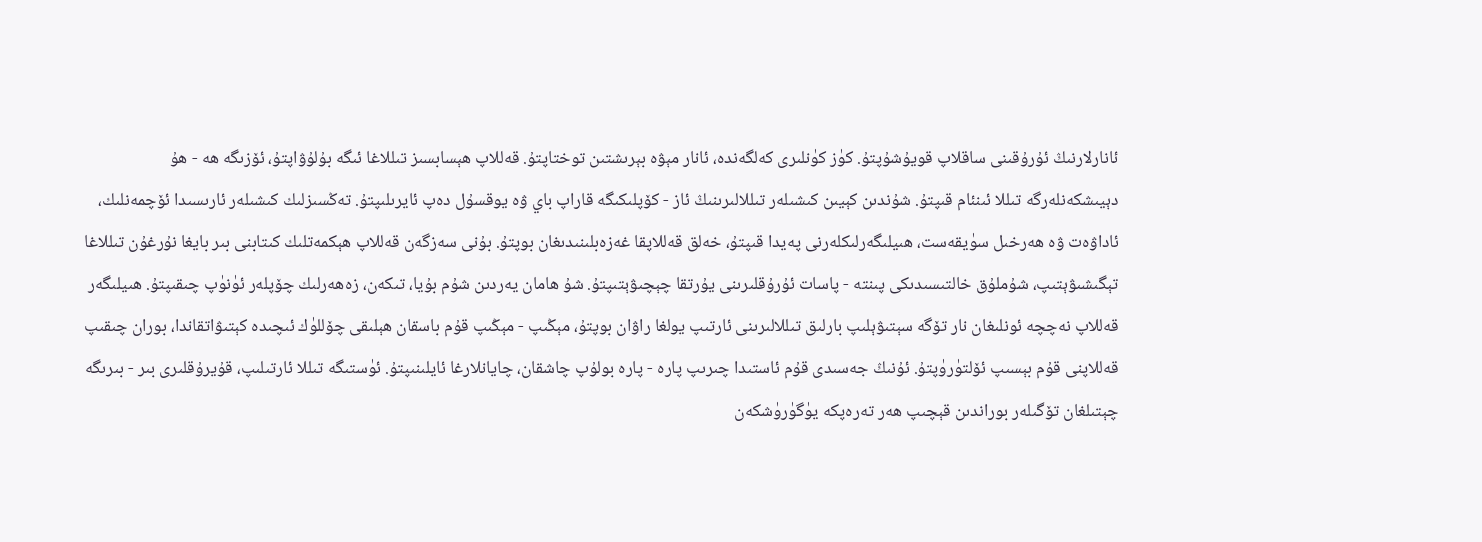ئانارلارنىڭ ئۇرۇقىنى ساقلاپ قويۇشۇپتۇ. كۈز كۈنلىرى كەلگەندە، ئانار مېۋە بېرىشتىن توختاپتۇ. قەللاپ ھېسابسىز تىللاغا ئىگە بۇلۇۋاپتۇ، ئۆزىگە ھە - ھۇ دېيىشكەنلەرگە تىللا ئىنئام قىپتۇ. شۇندىن كېيىن كىشىلەر تىللالىرىنىڭ ئاز - كۆپلىكىگە قاراپ باي ۋە يوقسۇل دەپ ئايرىلىپتۇ. تەڭسىزلىك كىشىلەر ئارىسىدا ئۆچمەنلىك، ئاداۋەت ۋە ھەرخىل سۈيقەست، ھىيلىگەرلىكلەرنى پەيدا قىپتۇ، خەلق قەللاپقا غەزەبلىنىدىغان بوپتۇ. بۇنى سەزگەن قەللاپ ھېكمەتلىك كىتابنى بىر بايغا نۇرغۇن تىللاغا تېگىشىۋېتىپ، شۇملۇق خالتىسىدىكى پىنتە - پاسات ئۇرۇقلىرىنى يۇرتقا چېچىۋېتىپتۇ. شۇ ھامان يەردىن شۇم بۇيا، تىكەن، زەھەرلىك چۆپلەر ئۈنۈپ چىقىپتۇ. ھىيلىگەر قەللاپ نەچچە ئونلىغان نار تۆگە سېتىۋېلىپ بارلىق تىللالىرىنى ئارتىپ يولغا راۋان بوپتۇ، مېڭىپ - مېڭىپ قۇم باسقان ھېلىقى چۆللۈك ئىچىدە كېتىۋاتقاندا، بوران چىقىپ قەللاپنى قۇم بېسىپ ئۆلتۈرۈپتۇ. ئۇنىڭ جەسىدى قۇم ئاستىدا چىرىپ پارە - پارە بولۇپ چاشقان، چايانلارغا ئايلىنىپتۇ. ئۈستىگە تىللا ئارتىلىپ، قۇيرۇقلىرى بىر - بىرىگە چېتىلغان تۆگىلەر بوراندىن قېچىپ ھەر تەرەپكە يۈگۈرۈشكەن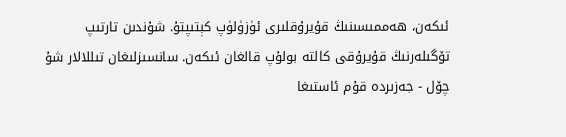ئىكەن، ھەممىسىنىڭ قۇيرۇقلىرى ئۈزۈلۈپ كېتىپتۇ. شۇندىن تارتىپ تۆگىلەرنىڭ قۇيرۇقى كالتە بولۇپ قالغان ئىكەن. سانسىزلىغان تىللالار شۇ چۆل - جەزىردە قۇم ئاستىغا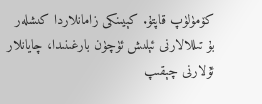كۆمۈلۈپ قاپتۇ. كېيىنكى زامانلاردا كىشلەر بۇ تىللالارنى ئېلىش ئۈچۈن بارغىنىدا، چايانلار ئۇلارنى چېقىپ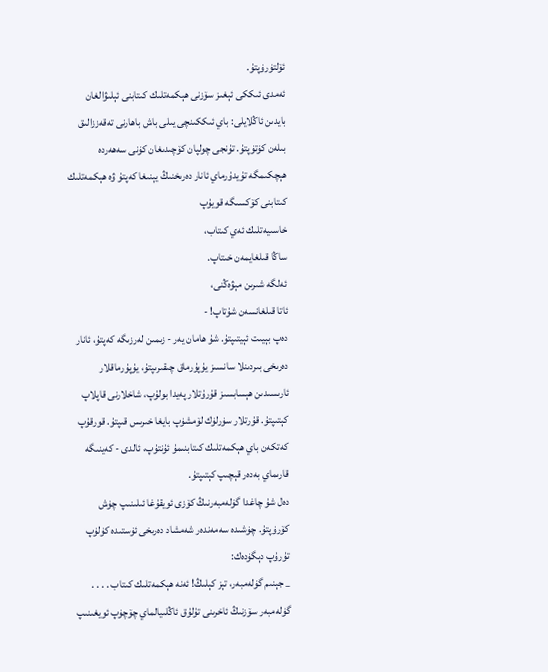ئۆلتۈرۈپتۇ.
ئەمدى ئىككى ئېغىز سۆزنى ھېكمەتلىك كىتابنى ئېلىۋالغان بايدىن ئاڭلايلى: باي ئىككىنچى يىلى باش باھارنى تەقەززالىق بىلەن كۈتۈپتۇ. تۇنجى چولپان كۆچىدىغان كۈنى سەھەردە ھېچكىمگە تۇيدۇرماي ئانار دەرىخنىڭ يېنىغا كەپتۇ ۋە ھېكمەتلىك كىتابنى كۆكسىگە قويۇپ
خاسىيەتلىك ئەي كىتاب،
ساڭا قىلغايمەن خىتاپ.
ئەلگە شىرىن مېۋەڭنى،
ئاتا قىلغانسەن شۇتاپ! -
دەپ بېيىت ئېيتىپتۇ. شۇ ھامان يەر - زىمىن لەرزىگە كەپتۇ، ئانار دەرىخى بىردىنلا سانسىز يۇپۇرماق چىقىرىپتۇ، يۇپۇرماقلار ئارىسىدىن ھېسابسىز قۇرۇتلار پەيدا بولۇپ، شاخلارنى قاپلاپ كېتىپتۇ. قۇرتلار سۈرلۈك لۆمشۈپ بايغا خىرىس قىپتۇ. قورقۇپ كەتكەن باي ھېكمەتلىك كىتابنىمۇ ئۇنتۇپ، ئالدى - كەينىگە قارىماي بەدەر قېچىپ كېتىپتۇ.
دەل شۇ چاغدا گۈلەمبەرنىڭ كۆزى ئويقۇغا ئىلىنىپ چۈش كۆرۈپتۇ. چۈشىدە سەمەندەر شەمشاد دەرىخى ئۈستىدە كۈلۈپ تۇرۇپ دېگۈدەك:
_ جېنىم گۈلەمبەر، تېز كېلىڭ! ئەنە ھېكمەتلىك كىتاب . . . .
گۈلەمبەر سۆزنىڭ ئاخرىنى تۇلۇق ئاڭلىيالماي چۆچۈپ ئويغىنىپ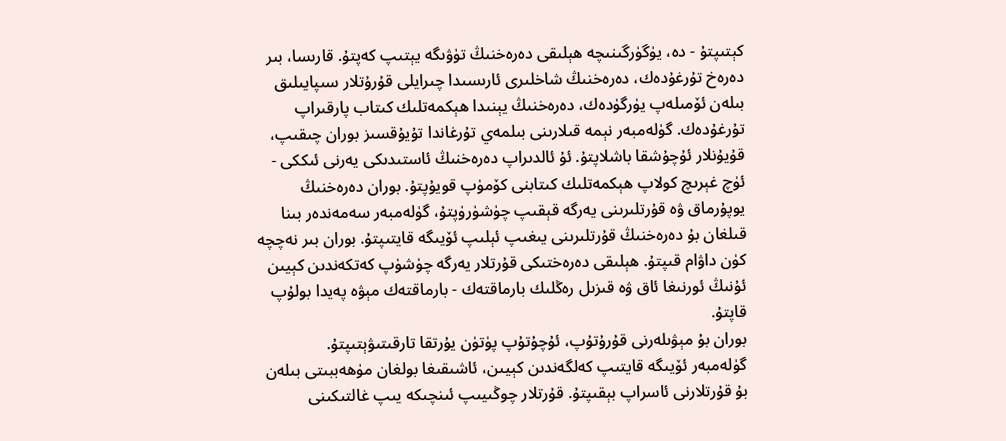كېتىپتۇ - دە، يۈگۈرگىنىچە ھېلىقى دەرەخنىڭ تۈۋىگە يېتىپ كەپتۇ. قارىسا، بىر دەرەخ تۇرغۇدەك، دەرەخنىڭ شاخلىرى ئارىسىدا چىرايلى قۇرۇتلار سىپايىلىق بىلەن ئۆمىلەپ يۈرگۈدەك، دەرەخنىڭ يېنىدا ھېكمەتلىك كىتاب پارقىراپ تۇرغۇدەك. گۈلەمبەر نېمە قىلارىنى بىلمەي تۇرغاندا تۇيۇقسىز بوران چىقىپ، قۇيۇنلار ئۇچۇشقا باشلاپتۇ. ئۇ ئالدىراپ دەرەخنىڭ ئاستىدىكى يەرنى ئىككى - ئۈچ غېرىچ كولاپ ھېكمەتلىك كىتابنى كۆمۈپ قويۇپتۇ. بوران دەرەخنىڭ يوپۇرماق ۋە قۇرتلىرىنى يەرگە قېقىپ چۈشۈرۈپتۇ، گۈلەمبەر سەمەندەر بىنا قىلغان بۇ دەرەخنىڭ قۇرتلىرىنى يىغىپ ئېلىپ ئۆيىگە قايتىپتۇ. بوران بىر نەچچە كۈن داۋام قىپتۇ. ھېلىقى دەرەختىكى قۇرتلار يەرگە چۈشۈپ كەتكەندىن كېيىن ئۇنىڭ ئورنىغا ئاق ۋە قىزىل رەڭلىك بارماقتەك - بارماقتەك مېۋە پەيدا بولۇپ قاپتۇ.
بوران بۇ مېۋىلەرنى قۇرۇتۇپ، ئۇچۇتۇپ پۈتۈن يۇرتقا تارقىتىۋېتىپتۇ.
گۈلەمبەر ئۆيىگە قايتىپ كەلگەندىن كېيىن، ئاشىقىغا بولغان مۈھەببىتى بىلەن بۇ قۇرتلارنى ئاسراپ بېقىپتۇ. قۇرتلار چوڭىيىپ ئىنچىكە يىپ غالتىكىنى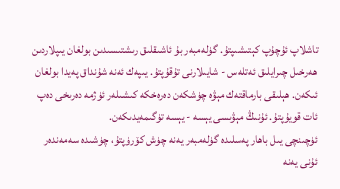تاشلاپ ئۇچۇپ كېتىشىپتۇ. گۈلەمبەر بۇ ئاشىقلىق رىشتىسىدىن بولغان يىپلاردىن ھەرخىل چىرايلىق ئەتلەس - شايىلارنى تۇقۇپتۇ. يىپەك ئەنە شۇنداق پەيدا بولغان ئىكەن. ھېلىقى بارماقتەك مېۋە چۈشكەن دەرەخكە كىشىلەر ئۈژمە دەرىخى دەپ ئات قويۇپتۇ. ئۇنىڭ مېۋىسى يېسە - يېسە تۈگىمەيدىكەن.
ئۈچىنچى يىل باھار پەسلىدە گۈلەمبەر يەنە چۈش كۆرۈپتۇ، چۈشىدە سەمەندەر ئۇنى يەنە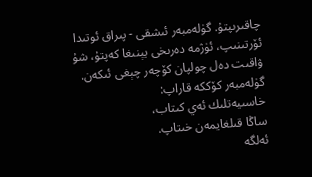چاقىرىپتۇ. گۈلەمبەر ئىشقى - پىراق ئوتىدا ئۆرتىنىپ، ئۈژمە دەرىخى يېنىغا كەپتۇ، شۇ ۋاقىت دەل چولپان كۆچەر چېغى ئىكەن. گۈلەمبەر كۆككە قاراپ:
خاسىيەتلىك ئەي كىتاب،
ساڭا قىلغايمەن خىتاپ.
ئەلگە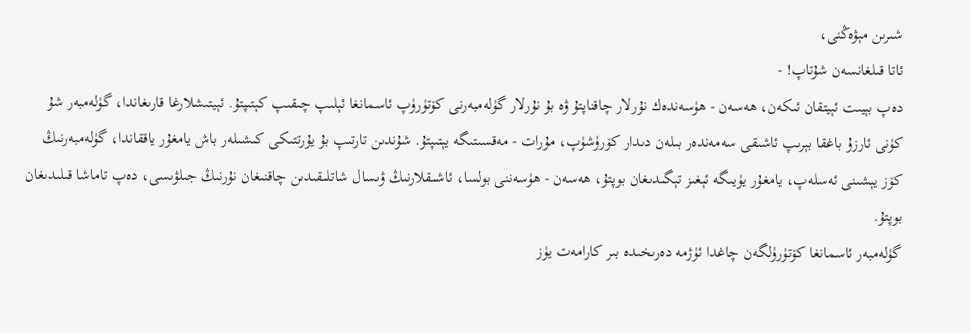شىرىن مېۋەڭنى،
ئاتا قىلغانسەن شۇتاپ! -
دەپ بېيىت ئېيتقان ئىكەن، ھەسەن - ھۈسەندەك نۇرلار چاقناپتۇ ۋە بۇ نۇرلار گۈلەمبەرنى كۆتۈرۈپ ئاسمانغا ئېلىپ چىقىپ كېتىپتۇ. ئېيتىشلارغا قارىغاندا، گۈلەمبەر شۇ كۈنى ئارزۇ باغقا بېرىپ ئاشىقى سەمەندەر بىلەن دىدار كۆرۈشۈپ، مۇرات - مەقسىتىگە يېتىپتۇ. شۇندىن تارتىپ بۇ يۇرتتىكى كىشىلەر باش يامغۇر ياققاندا، گۈلەمبەرنىڭ كۆز يېشىنى ئەسلەپ، يامغۇر يۈيىگە ئېغىز تېگىدىغان بوپتۇ، ھەسەن - ھۈسەننى بولسا، ئاشىقلارنىڭ ۋىسال شاتلىقىدىن چاقنىغان نۇرنىڭ جىلۋىسى، دەپ تاماشا قىلىدىغان بوپتۇ.
گۈلەمبەر ئاسمانغا كۆتۈرۈلگەن چاغدا ئۈژمە دەرىخىدە بىر كارامەت يۈز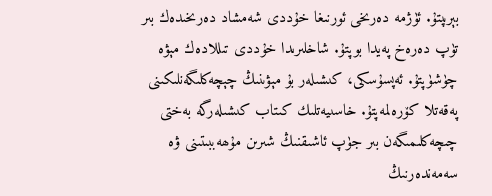بېرىپتۇ. ئۈژمە دەرىخى ئورنىغا خۇددى شەمشاد دەرىخىدەك بىر تۈپ دەرەخ پەيدا بوپتۇ. شاخلىرىدا خۇددى تىللادەك مېۋە چۈشۈپتۇ. ئەپسۇسكى، كىشىلەر بۇ مېۋىنىڭ چېچەكلىگەنلىكىنى پەقەتلا كۆرەلمەپتۇ. خاسىيەتلىك كىتاب كىشىلەرگە بەختى چىچەكلىمىگەن بىر جۈپ ئاشىقنىڭ شىرىن مۇھەببىتىنى ۋە سەمەندەرنىڭ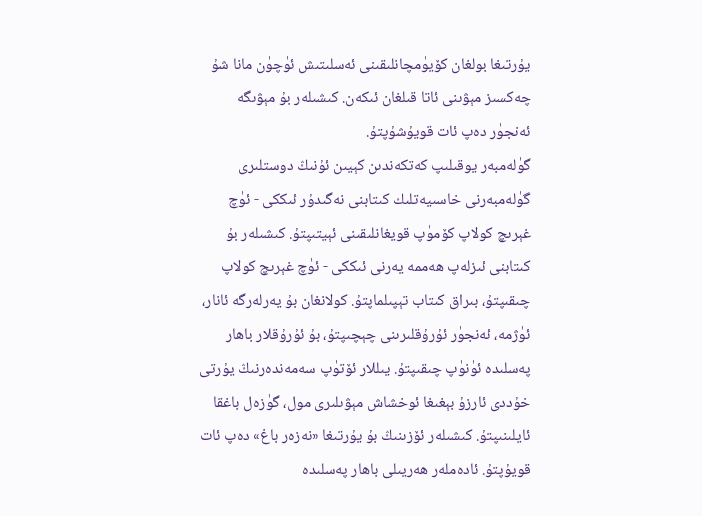يۇرتىغا بولغان كۆيۈمچانلىقىنى ئەسلىتىش ئۈچۈن مانا شۇ چەكسىز مېۋىنى ئاتا قىلغان ئىكەن. كىشىلەر بۇ مېۋىگە ئەنجۈر دەپ ئات قويۇشۇپتۇ.
گۈلەمبەر يوقىلىپ كەتكەندىن كېيىن ئۇنىڭ دوستلىرى گۈلەمبەرنى خاسىيەتلىك كىتابنى نەگىدۇر ئىككى - ئۈچ غېرىچ كولاپ كۆمۈپ قويغانلىقىنى ئېيتىپتۇ. كىشىلەر بۇ كىتابنى ئىزلەپ ھەممە يەرنى ئىككى - ئۈچ غېرىچ كولاپ چىقىپتۇ، بىراق كىتاب تېپىلماپتۇ. كولانغان بۇ يەرلەرگە ئانار، ئۈژمە، ئەنجۈر ئۇرۇقلىرىنى چېچىپتۇ، بۇ ئۇرۇقلار باھار پەسلىدە ئۈنۈپ چىقىپتۇ. يىللار ئۆتۈپ سەمەندەرنىڭ يۇرتى خۇددى ئارزۇ بېغىغا ئوخشاش مېۋىلىرى مول، گۈزەل باغقا ئايلىنىپتۇ. كىشىلەر ئۆزىنىڭ بۇ يۇرتىغا «نەزەر باغ» دەپ ئات قويۇپتۇ. ئادەملەر ھەريىلى باھار پەسلىدە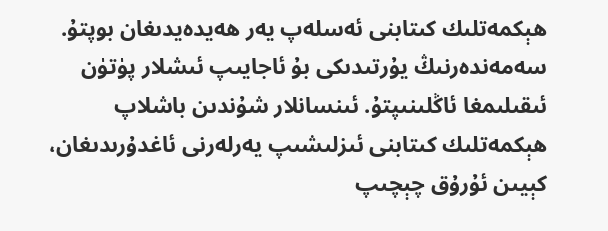ھېكمەتلىك كىتابنى ئەسلەپ يەر ھەيدەيدىغان بوپتۇ. سەمەندەرنىڭ يۇرتىدىكى بۇ ئاجايىپ ئىشلار پۈتۈن ئىقىلىمغا ئاڭلىنىپتۇ. ئىنسانلار شۇندىن باشلاپ ھېكمەتلىك كىتابنى ئىزلىشىپ يەرلەرنى ئاغدۇرىدىغان، كېيىن ئۇرۇق چېچىپ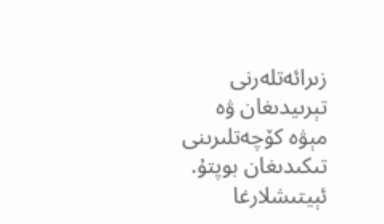زىرائەتلەرنى تېرىيدىغان ۋە مېۋە كۆچەتلىرىنى تىكىدىغان بوپتۇ. ئېيتىشلارغا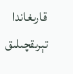قارىغاندا تېرىقچىلىق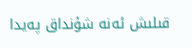قىلىش ئەنە شۇنداق پەيدا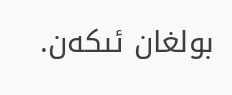بولغان ئىكەن.